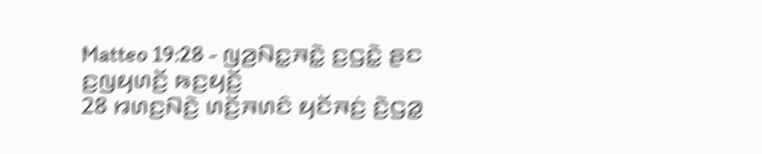Matteo 19:28 - ꤜꤤ꤬ꤡꤢ꤭ꤏꤢꤧ꤭ ꤢ꤬ꤞꤢꤧ꤭ ꤔꤢ ꤢ꤬ꤜꤟꤛꤢꤩ꤬ ꤒꤢ꤬ꤟꤢꤩ꤬
28 ꤙꤛꤢ꤬ꤡꤢꤧ꤬ ꤛꤢꤩ꤬ꤏꤛꤢꤨ ꤟꤢꤩꤏꤢꤦ꤬ ꤢꤧ꤬ꤞꤤ꤭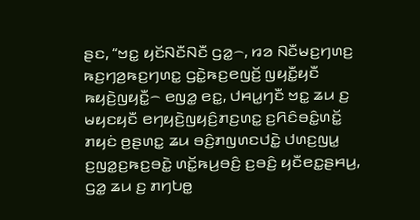ꤔꤢ, “ꤠꤢ꤭ ꤟꤢꤩꤡꤢꤪꤡꤢꤪ ꤞꤤ꤭꤮, ꤙꤤ ꤡꤢꤪꤗꤢ꤬ꤚꤛꤢ꤬ ꤒꤢ꤬ꤚꤤ꤬ꤒꤢ꤬ꤚꤛꤢ꤭ ꤞꤢꤧ꤭ꤒꤢ꤬ꤕꤜꤢꤩ꤬ ꤜꤟꤢꤪ꤭ꤟꤢꤪ ꤒꤟꤢꤧ꤬ꤜꤟꤢꤪ꤭꤮ ꤕꤜꤤ꤭ ꤕꤢ꤭, ꤓꤌꤣ꤭ꤚꤢꤪ ꤠꤢ꤭ ꤘꤣ ꤢ꤬ ꤗꤟꤢꤟꤢꤪ ꤕꤚꤟꤢꤧ꤬ꤜꤟꤢꤨ꤬ꤊꤢ꤬ꤛꤢ꤭ ꤢ꤬ꤖꤢꤨꤋꤢꤨ꤭ꤛꤢꤩ꤭ ꤊꤟꤢꤦ ꤥ꤬ꤔꤛꤢ꤭ ꤘꤣ ꤋꤢꤨ꤬ꤊꤜꤛꤢꤓꤢꤧ꤭ ꤓꤛꤢ꤬ꤜꤣ꤭ ꤢ꤬ꤜꤤ꤭ꤢ꤬ꤒꤢ꤬ꤋꤢꤧ꤭ ꤛꤢꤩ꤭ꤒꤣ꤬ꤋꤢꤨ꤬ ꤢ꤬ꤋꤢꤨ꤬ ꤟꤢꤪꤕꤢ꤭ꤔꤌꤣ꤬, ꤞꤤ꤭ ꤘꤣ ꤢ꤬ ꤊꤚꤝꤥ꤭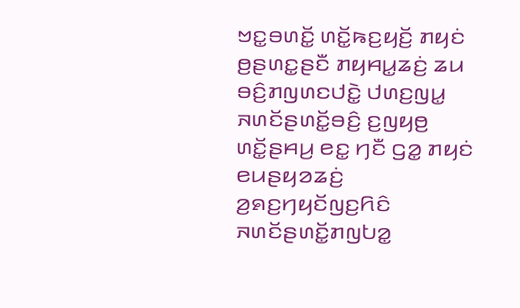ꤠꤢ꤭ꤋꤛꤢꤩ꤭ ꤛꤢꤩ꤭ꤒꤢ꤬ꤟꤢꤩ꤬ ꤊꤟꤢꤦ ꤥ꤬ꤔꤛꤢ꤭ꤔꤢꤪ ꤊꤟꤌꤣ꤭ꤘꤢꤦ꤬ ꤘꤣ ꤋꤢꤨ꤬ꤊꤜꤛꤢꤓꤢꤧ꤭ ꤓꤛꤢ꤬ꤜꤣ꤭ ꤏꤛꤢꤩꤔꤛꤢꤩ꤭ꤋꤢꤨ꤬ ꤢ꤬ꤜꤟꤥ꤬ ꤛꤢꤩ꤭ꤔꤌꤣ꤬ ꤕꤢ꤭ ꤚꤢꤪ ꤞꤤ꤭ ꤊꤟꤢꤦ ꤕꤣꤔꤟꤤꤘꤢꤦ꤬ ꤤ꤬ꤎꤢ꤬ꤚꤟꤢꤩꤜꤢ꤬ꤖꤢꤨ ꤏꤛꤢꤩꤔꤛꤢꤩ꤭ꤊꤜꤝꤤ꤭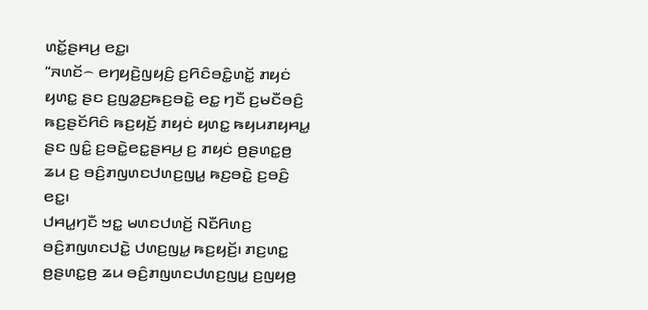ꤛꤢꤩ꤭ꤔꤌꤣ꤬ ꤕꤢ꤭꤯
“ꤏꤛꤢꤩ꤮ ꤕꤚꤟꤢꤧ꤬ꤜꤟꤢꤨ꤬ ꤢ꤬ꤖꤢꤨꤋꤢꤨ꤭ꤛꤢꤩ꤭ ꤊꤟꤢꤦ ꤟꤛꤢ꤭ ꤔꤢ ꤢ꤬ꤜꤤ꤭ꤢ꤬ꤒꤢ꤬ꤋꤢꤧ꤭ ꤕꤢ꤭ ꤚꤢꤪ ꤢ꤬ꤗꤢꤪꤋꤢꤨ꤬ ꤒꤢ꤬ꤔꤢꤩꤖꤢꤨ ꤒꤢ꤬ꤟꤢꤩ꤬ ꤊꤟꤢꤦ ꤟꤛꤢ꤭ ꤒꤟꤣꤊꤟꤌꤣ꤭ ꤔꤢ ꤜꤢꤨ꤭ ꤢ꤬ꤋꤢꤧ꤭ꤕꤢ꤭ꤔꤌꤣ꤬ ꤢ꤬ ꤊꤟꤢꤦ ꤥ꤬ꤔꤛꤢ꤭ꤥ꤬ ꤘꤣ ꤢ꤬ ꤋꤢꤨ꤬ꤊꤜꤛꤢꤓꤛꤢ꤬ꤜꤣ꤭ ꤒꤢ꤬ꤋꤢꤧ꤭ ꤢ꤬ꤋꤢꤨ꤬ ꤕꤢ꤭꤯
ꤓꤌꤣ꤭ꤚꤢꤪ ꤠꤢ꤭ ꤗꤛꤢꤓꤛꤢꤩ꤬ ꤡꤢꤪꤖꤛꤢ꤬ ꤋꤢꤨ꤬ꤊꤜꤛꤢꤓꤢꤧ꤭ ꤓꤛꤢ꤬ꤜꤣ꤭ ꤒꤢ꤬ꤟꤢꤩ꤬꤯ ꤊꤢ꤬ꤛꤢ꤭ ꤥ꤬ꤔꤛꤢ꤭ꤥ꤬ ꤘꤣ ꤋꤢꤨ꤬ꤊꤜꤛꤢꤓꤛꤢ꤬ꤜꤣ꤭ ꤢ꤬ꤜꤟꤥ꤬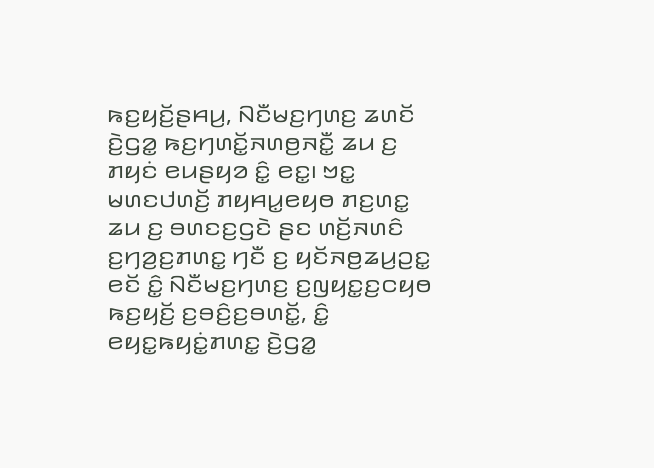ꤒꤢ꤬ꤟꤢꤩ꤬ꤔꤌꤣ꤬, ꤡꤢꤪꤗꤢ꤬ꤚꤛꤢ꤬ ꤘꤛꤢꤩ ꤢꤧ꤬ꤞꤤ꤭ ꤒꤢ꤬ꤚꤛꤢꤩ꤭ꤏꤛꤥ꤬ꤏꤢꤪ꤭ ꤘꤣ ꤢ꤬ ꤊꤟꤢꤦ ꤕꤣꤔꤟꤤ ꤢꤨ꤭ ꤕꤢ꤭꤯ ꤠꤢ꤭ ꤗꤛꤢꤓꤛꤢꤩ꤬ ꤊꤟꤌꤣ꤭ꤕꤟꤥ ꤊꤢ꤬ꤛꤢ꤭ ꤘꤣ ꤢ꤬ ꤋꤛꤢꤢ꤬ꤞꤢꤧ ꤔꤢ ꤛꤢꤩ꤬ꤏꤛꤢꤨ ꤢ꤬ꤚꤤ꤬ꤢ꤬ꤊꤛꤢ꤭ ꤚꤢꤪ ꤢ꤬ ꤟꤢꤩꤏꤥ꤬ꤘꤣ꤬ꤑꤢ꤭ ꤕꤢꤩ ꤢꤨ꤭ ꤡꤢꤪꤗꤢ꤬ꤚꤛꤢ꤬ ꤢ꤬ꤜꤟꤢ꤭ꤢ꤬ꤍꤟꤥ ꤒꤢ꤬ꤟꤢꤩ꤬ ꤢ꤬ꤋꤢꤨ꤬ꤢ꤬ꤋꤛꤢꤩ꤭, ꤢꤨ꤭ ꤕꤟꤢ꤭ꤒꤟꤢꤦ꤭ꤊꤛꤢ꤭ ꤢꤧ꤬ꤞꤤ꤭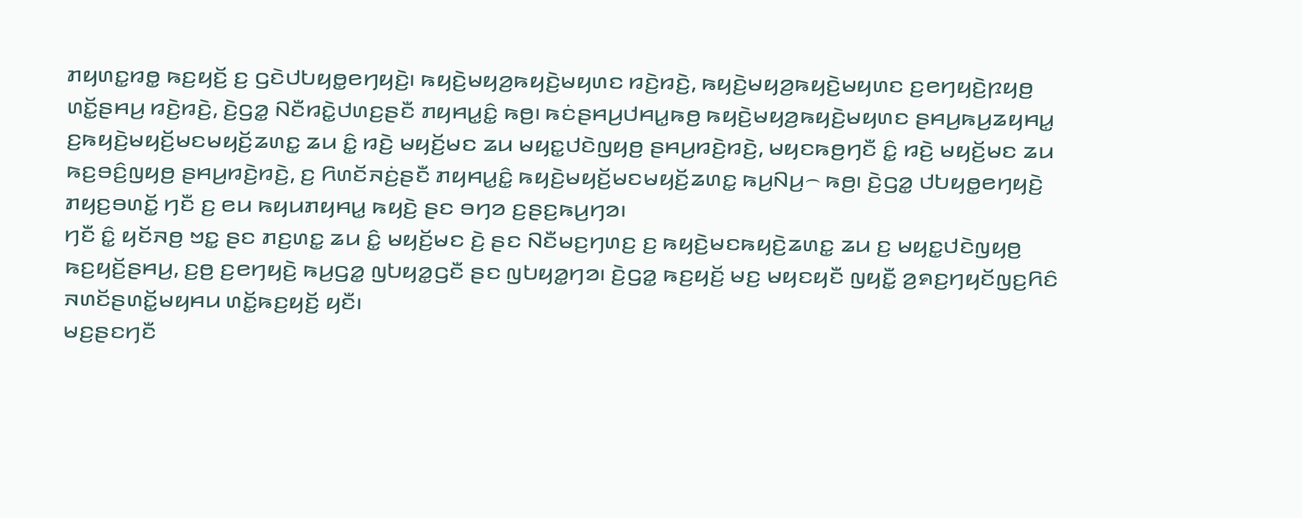ꤊꤟꤛꤢ꤭ꤙꤥ꤭ ꤒꤢ꤬ꤟꤢꤩ꤬ ꤢ꤬ ꤞꤢꤧꤓꤝꤟꤥ꤭ꤕꤚꤟꤢꤧ꤬꤯ ꤒꤟꤢꤧ꤬ꤗꤟꤤ꤬ꤒꤟꤢꤧ꤬ꤗꤟꤛꤢ ꤙꤢꤧ꤬ꤙꤢꤧ꤬, ꤒꤟꤢꤧ꤬ꤗꤟꤤ꤬ꤒꤟꤢꤧ꤬ꤗꤟꤛꤢ ꤢ꤬ꤕꤚꤟꤢꤧ꤬ꤐꤟꤥ꤬ ꤛꤢꤩ꤭ꤔꤌꤣ꤬ ꤙꤢꤧ꤬ꤙꤢꤧ꤬, ꤢꤧ꤬ꤞꤤ꤭ ꤡꤢꤪꤙꤢꤧ꤭ꤓꤛꤢ꤬ꤔꤢꤪ ꤊꤟꤌꤣ꤭ꤢꤨ꤭ ꤒꤥ꤬꤯ ꤒꤢꤦꤔꤌꤣ꤬ꤓꤌꤣ꤭ꤒꤥ꤬ ꤒꤟꤢꤧ꤬ꤗꤟꤤ꤬ꤒꤟꤢꤧ꤬ꤗꤟꤛꤢ ꤔꤌꤣ꤬ꤒꤣ꤬ꤘꤟꤌꤣ꤭ ꤢ꤬ꤒꤟꤢꤧ꤬ꤗꤟꤢꤩ꤬ꤗꤢꤗꤟꤢꤩ꤬ꤘꤛꤢ꤭ ꤘꤣ ꤢꤨ꤭ ꤙꤢꤧ꤬ ꤗꤟꤢꤩ꤬ꤗꤢ ꤘꤣ ꤗꤟꤢ꤭ꤓꤢꤧꤜꤟꤥ꤬ ꤔꤌꤣ꤬ꤙꤢꤧ꤬ꤙꤢꤧ꤬, ꤗꤟꤢꤒꤥ꤬ꤚꤢꤪ ꤢꤨ꤭ ꤙꤢꤧ꤬ ꤗꤟꤢꤩ꤬ꤗꤢ ꤘꤣ ꤒꤢ꤬ꤋꤢꤨ꤬ꤜꤟꤥ꤬ ꤔꤌꤣ꤬ꤙꤢꤧ꤬ꤙꤢꤧ꤬, ꤢ꤬ ꤖꤛꤢꤩꤏꤢꤦ꤬ꤔꤢꤪ ꤊꤟꤌꤣ꤭ꤢꤨ꤭ ꤒꤟꤢꤧ꤬ꤗꤟꤢꤩ꤬ꤗꤢꤗꤟꤢꤩ꤬ꤘꤛꤢ꤭ ꤒꤣ꤬ꤡꤣ꤬꤮ ꤒꤥ꤬꤯ ꤢꤧ꤬ꤞꤤ꤭ ꤓꤝꤟꤥ꤭ꤕꤚꤟꤢꤧ꤬ ꤊꤟꤢ꤬ꤋꤛꤢꤩ꤭ ꤚꤢꤪ ꤢ꤬ ꤕꤣ ꤒꤟꤣꤊꤟꤌꤣ꤭ ꤒꤟꤢꤧ꤬ ꤔꤢ ꤋꤚꤤ ꤢ꤬ꤔꤢ꤬ꤒꤣ꤬ꤚꤤ꤯
ꤚꤢꤪ ꤢꤨ꤭ ꤟꤢꤩꤏꤥ꤬ ꤠꤢ꤭ ꤔꤢ ꤊꤢ꤬ꤛꤢ꤭ ꤘꤣ ꤢꤨ꤭ ꤗꤟꤢꤩ꤬ꤗꤢ ꤢꤧ꤬ ꤔꤢ ꤡꤢꤪꤗꤢ꤬ꤚꤛꤢ꤬ ꤢ꤬ ꤒꤟꤢꤧ꤬ꤗꤢꤒꤟꤢꤧ꤬ꤘꤛꤢ꤭ ꤘꤣ ꤢ꤬ ꤗꤟꤢ꤭ꤓꤢꤧꤜꤟꤥ꤬ ꤒꤢ꤬ꤟꤢꤩ꤬ꤔꤌꤣ꤬, ꤢ꤬ꤥ꤬ ꤢ꤬ꤕꤚꤟꤢꤧ꤬ ꤒꤣ꤬ꤞꤤ꤭ ꤜꤝꤟꤤ꤭ꤞꤢꤪ ꤔꤢ ꤜꤝꤟꤤ꤭ꤚꤤ꤯ ꤢꤧ꤬ꤞꤤ꤭ ꤒꤢ꤬ꤟꤢꤩ꤬ ꤗꤢ꤬ ꤗꤟꤢꤟꤢꤪ ꤜꤟꤢꤪ꤭ ꤤ꤬ꤎꤢ꤬ꤚꤟꤢꤩꤜꤢ꤬ꤖꤢꤨ ꤏꤛꤢꤩꤔꤛꤢꤩ꤭ꤗꤟꤌꤣ ꤛꤢꤩ꤭ꤒꤢ꤬ꤟꤢꤩ꤬ ꤟꤢꤪ꤯
ꤗꤢ꤬ꤔꤢꤚꤢꤪ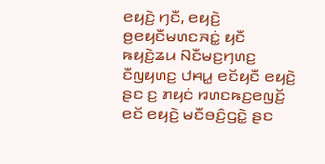ꤕꤟꤢꤧ꤬ ꤚꤢꤪ, ꤕꤟꤢꤧ꤬ ꤥ꤬ꤕꤟꤢꤪꤗꤛꤢꤏꤢꤦ꤭ ꤟꤢꤪ ꤒꤟꤢꤧ꤬ꤘꤣ ꤡꤢꤪꤗꤢ꤬ꤚꤛꤢ꤬ ꤢꤪꤜꤟꤛꤢ꤬ ꤓꤌꤣ꤭ ꤕꤢꤩꤟꤢꤪ ꤕꤟꤢꤧ꤬ ꤔꤢ ꤢ꤬ ꤊꤟꤢꤦ ꤙꤛꤢꤒꤢ꤬ꤕꤜꤢꤩ꤬ ꤕꤢꤩ ꤕꤟꤢꤧ꤬ ꤗꤢꤪꤋꤢꤨ꤬ꤞꤢꤧ꤭ ꤔꤢ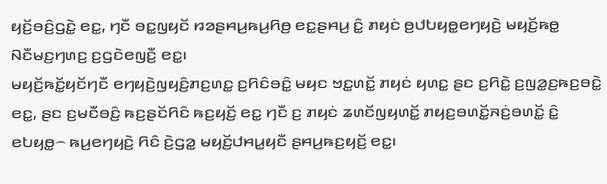ꤟꤢꤩ꤬ꤋꤢꤨ꤬ꤞꤢꤧ꤭ ꤕꤢ꤭, ꤚꤢꤪ ꤋꤢ꤭ꤜꤟꤢꤩ ꤙꤤꤔꤌꤣ꤬ꤒꤣ꤬ꤖꤥ꤬ ꤕꤢ꤭ꤔꤌꤣ꤬ ꤢꤨ꤭ ꤊꤟꤢꤦ ꤥ꤬ꤓꤝꤟꤥ꤭ꤕꤚꤟꤢꤧ꤬ ꤗꤟꤢꤩ꤬ꤒꤥ꤭ ꤡꤢꤪꤗꤢ꤬ꤚꤛꤢ꤬ ꤢ꤬ꤞꤢꤧꤕꤜꤢꤪ꤬ ꤕꤢ꤭꤯
ꤗꤟꤢꤩ꤬ꤒꤢꤩ꤭ꤟꤢꤩꤚꤢꤪ ꤕꤚꤟꤢꤧ꤬ꤜꤟꤢꤨ꤬ꤊꤢ꤬ꤛꤢ꤭ ꤢ꤬ꤖꤢꤨꤋꤢꤨ꤭ ꤗꤟꤢ ꤠꤢ꤭ꤛꤢꤩ꤭ ꤊꤟꤢꤦ ꤟꤛꤢ꤭ ꤔꤢ ꤢ꤬ꤖꤢꤧ꤭ ꤢ꤬ꤜꤤ꤭ꤢ꤬ꤒꤢ꤬ꤋꤢꤧ꤭ ꤕꤢ꤭, ꤔꤢ ꤢ꤬ꤗꤢꤪꤋꤢꤨ꤬ ꤒꤢ꤬ꤔꤢꤩꤖꤢꤨ ꤒꤢ꤬ꤟꤢꤩ꤬ ꤕꤢ꤭ ꤚꤢꤪ ꤢ꤬ ꤊꤟꤢꤦ ꤘꤛꤢꤩꤜꤟꤛꤢꤩ꤭ ꤊꤟꤢ꤬ꤋꤛꤢꤩ꤭ꤏꤢꤦ꤬ꤋꤛꤢꤩ꤭ ꤢꤨ꤭ ꤕꤝꤟꤥ꤭꤮ ꤒꤣ꤬ꤕꤚꤟꤢꤧ꤬ ꤖꤢꤨ ꤢꤧ꤬ꤞꤤ꤭ ꤗꤟꤢꤩ꤬ꤓꤌꤣ꤭ꤟꤢꤪ ꤔꤌꤣ꤬ꤒꤢ꤬ꤟꤢꤩ꤬ ꤕꤢ꤭꤯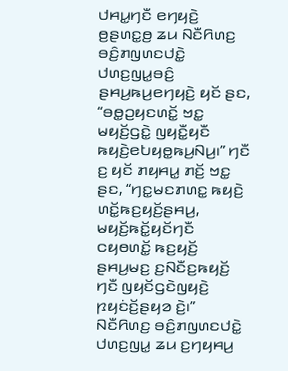ꤓꤌꤣ꤭ꤚꤢꤪ ꤕꤚꤟꤢꤧ꤬ ꤥ꤬ꤔꤛꤢ꤭ꤥ꤬ ꤘꤣ ꤡꤢꤪꤖꤛꤢ꤬ ꤋꤢꤨ꤬ꤊꤜꤛꤢꤓꤢꤧ꤭ ꤓꤛꤢ꤬ꤜꤣ꤭ꤋꤢꤨ꤬ ꤔꤌꤣ꤬ꤒꤣ꤬ꤕꤚꤟꤢꤧ꤬ ꤟꤢꤩ ꤔꤢ, “ꤋꤥ꤭ꤑꤟꤢꤛꤢꤩ꤭ ꤠꤢ꤭ ꤗꤟꤢꤩ꤬ꤞꤢꤧ꤭ ꤜꤟꤢꤪ꤭ꤟꤢꤪ ꤒꤟꤢꤧ꤬ꤕꤝꤟꤥ꤭ꤒꤣ꤬ꤡꤣ꤬꤯” ꤚꤢꤪ ꤢ꤬ ꤟꤢꤩ ꤊꤟꤌꤣ꤭ ꤊꤢꤩ꤬ ꤠꤢ꤭ ꤔꤢ, “ꤚꤢ꤭ꤗꤢꤊꤛꤢ꤭ ꤒꤟꤢꤧ꤬ ꤛꤢꤩ꤭ꤒꤢ꤬ꤟꤢꤩ꤬ꤔꤌꤣ꤬, ꤗꤟꤢꤩ꤬ꤒꤢꤩ꤭ꤟꤢꤩꤚꤢꤪ ꤍꤟꤥꤛꤢꤩ꤭ ꤒꤢ꤬ꤟꤢꤩ꤬ ꤔꤌꤣ꤬ꤗꤢ꤬ ꤢ꤬ꤡꤢꤪꤢ꤬ꤒꤟꤢꤩ꤬ ꤚꤢꤪ ꤜꤟꤢꤩꤞꤢꤧꤜꤟꤢꤧ꤬ ꤐꤟꤢꤦꤢꤩ꤬ꤔꤟꤤ ꤢꤧ꤬꤯”
ꤡꤢꤪꤖꤛꤢ꤬ ꤋꤢꤨ꤬ꤊꤜꤛꤢꤓꤢꤧ꤭ ꤓꤛꤢ꤬ꤜꤣ꤭ ꤘꤣ ꤢ꤬ꤚꤟꤌꤣ꤬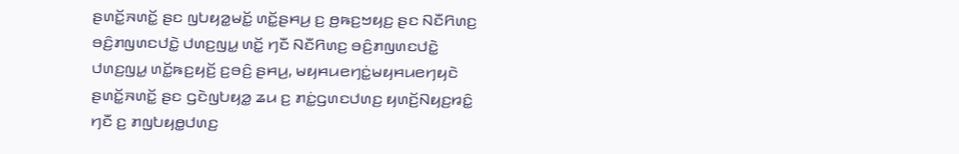ꤔꤛꤢꤩ꤭ꤏꤛꤢꤩ꤭ ꤔꤢ ꤜꤝꤟꤤ꤭ꤗꤢꤩ꤭ ꤛꤢꤩ꤭ꤔꤌꤣ꤬ ꤢ꤬ ꤥ꤬ꤒꤢ꤬ꤠꤟꤢ꤬ ꤔꤢ ꤡꤢꤪꤖꤛꤢ꤬ ꤋꤢꤨ꤬ꤊꤜꤛꤢꤓꤢꤧ꤭ ꤓꤛꤢ꤬ꤜꤣ꤭ ꤛꤢꤩ꤭ ꤚꤢꤪ ꤡꤢꤪꤖꤛꤢ꤬ ꤋꤢꤨ꤬ꤊꤜꤛꤢꤓꤢꤧ꤭ ꤓꤛꤢ꤬ꤜꤣ꤭ ꤛꤢꤩ꤭ꤒꤢ꤬ꤟꤢꤩ꤬ ꤢ꤬ꤋꤢꤨ꤬ ꤔꤌꤣ꤬, ꤗꤟꤌꤣꤕꤚꤢꤦ꤭ꤗꤟꤌꤣꤕꤚꤟꤢꤧ ꤔꤛꤢꤩ꤭ꤏꤛꤢꤩ꤭ ꤔꤢ ꤞꤢꤧꤜꤝꤟꤤ꤭ ꤘꤣ ꤢ꤬ ꤊꤢꤦ꤭ꤞꤛꤢꤓꤛꤢ꤬ ꤟꤛꤢꤩ꤬ꤡꤟꤢ꤬ꤙꤢꤨ꤭ ꤚꤢꤪ ꤢ꤬ ꤊꤜꤝꤟꤥ꤭ꤓꤛꤢ꤬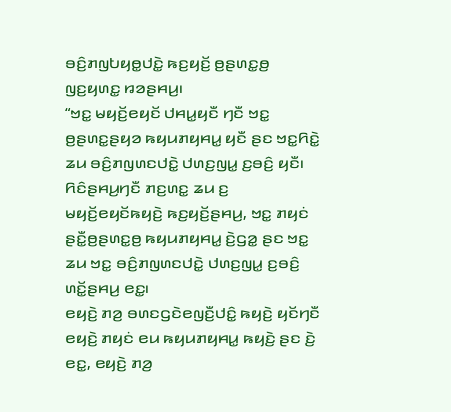ꤋꤢꤨ꤬ꤊꤜꤝꤟꤥ꤭ꤓꤢꤧ꤭ ꤒꤢ꤬ꤟꤢꤩ꤬ ꤥ꤬ꤔꤛꤢ꤭ꤥ꤬ ꤜꤢ꤬ꤟꤛꤢ꤭ ꤙꤤꤔꤌꤣ꤬꤯
“ꤠꤢ꤭ ꤗꤟꤢꤩ꤬ꤕꤟꤢꤩ ꤓꤌꤣ꤭ꤟꤢꤪ ꤚꤢꤪ ꤠꤢ꤭ ꤥ꤬ꤔꤛꤢ꤭ꤔꤟꤤ ꤒꤟꤣꤊꤟꤌꤣ꤭ ꤟꤢꤪ ꤔꤢ ꤠꤢ꤭ꤖꤢꤧ꤭ ꤘꤣ ꤋꤢꤨ꤬ꤊꤜꤛꤢꤓꤢꤧ꤭ ꤓꤛꤢ꤬ꤜꤣ꤭ ꤢ꤬ꤋꤢꤨ꤬ ꤟꤢꤪ꤯ ꤖꤢꤨꤔꤌꤣ꤬ꤚꤢꤪ ꤊꤢ꤬ꤛꤢ꤭ ꤘꤣ ꤢ꤬ ꤗꤟꤢꤩ꤬ꤕꤟꤢꤩꤒꤟꤢꤧ꤬ ꤒꤢ꤬ꤟꤢꤩ꤬ꤔꤌꤣ꤬, ꤠꤢ꤭ ꤊꤟꤢꤦ ꤔꤢꤪ꤭ꤥ꤬ꤔꤛꤢ꤭ꤥ꤬ ꤒꤟꤣꤊꤟꤌꤣ꤭ ꤢꤧ꤬ꤞꤤ꤭ ꤔꤢ ꤠꤢ꤭ ꤘꤣ ꤠꤢ꤭ ꤋꤢꤨ꤬ꤊꤜꤛꤢꤓꤢꤧ꤭ ꤓꤛꤢ꤬ꤜꤣ꤭ ꤢ꤬ꤋꤢꤨ꤬ ꤛꤢꤩ꤭ꤔꤌꤣ꤬ ꤕꤢ꤭꤯
ꤕꤟꤢꤧ꤬ ꤊꤤ꤬ ꤋꤛꤢꤞꤢꤧꤕꤜꤢꤪ꤬ꤓꤢꤨ꤭ ꤒꤟꤢꤧ꤬ ꤟꤢꤩꤚꤢꤪ ꤕꤟꤢꤧ꤬ ꤊꤟꤢꤦ ꤕꤣ ꤒꤟꤣꤊꤟꤌꤣ꤭ ꤒꤟꤢꤧ꤬ ꤔꤢ ꤢꤧ꤬ ꤕꤢ꤭, ꤕꤟꤢꤧ꤬ ꤊꤤ꤬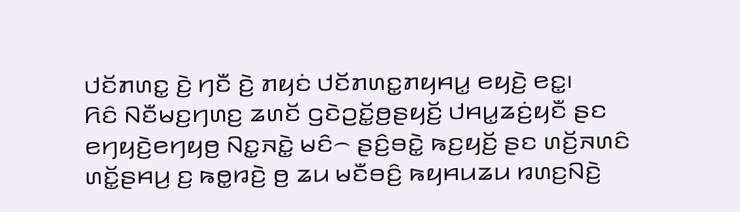ꤓꤢꤩꤊꤛꤢ꤭ ꤢꤧ꤬ ꤚꤢꤪ ꤢꤧ꤬ ꤊꤟꤢꤦ ꤓꤢꤩꤊꤛꤢ꤭ꤊꤟꤌꤣ꤭ ꤕꤟꤢꤧ꤬ ꤕꤢ꤭꤯
ꤖꤢꤨ ꤡꤢꤪꤗꤢ꤬ꤚꤛꤢ꤬ ꤘꤛꤢꤩ ꤞꤢꤧꤑꤢꤩ꤭ꤥ꤬ꤔꤟꤢꤩ꤬ ꤓꤌꤣ꤭ꤘꤢꤦ꤬ꤟꤢꤪ ꤔꤢ ꤕꤚꤟꤢꤧ꤬ꤕꤚꤟꤥ꤬ ꤡꤢ꤭ꤏꤢꤧ꤭ ꤗꤢꤨ꤮ ꤔꤢꤨ꤬ꤋꤢꤧ꤭ ꤒꤢ꤬ꤟꤢꤩ꤬ ꤔꤢ ꤛꤢꤩ꤬ꤏꤛꤢꤨ ꤛꤢꤩ꤭ꤔꤌꤣ꤬ ꤢ꤬ ꤒꤥ꤭ꤙꤢꤧ꤬ ꤥ꤬ ꤘꤣ ꤗꤢꤪꤋꤢꤨ꤬ ꤒꤟꤌꤣꤘꤣ ꤙꤛꤢ꤬ꤡꤢꤧ꤬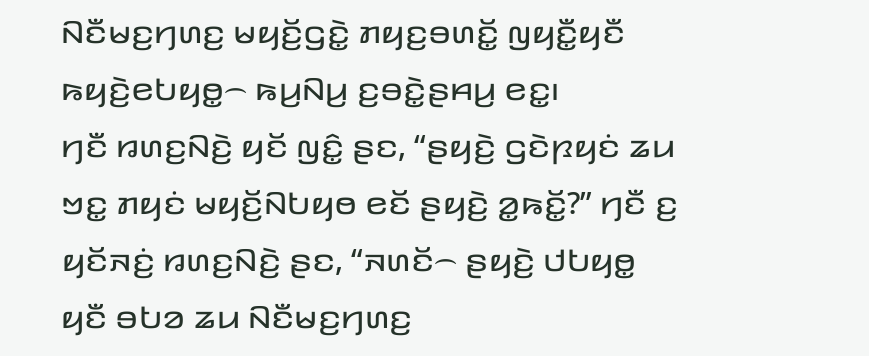ꤡꤢꤪꤗꤢ꤬ꤚꤛꤢ꤬ ꤗꤟꤢꤩ꤬ꤞꤢꤧ꤭ ꤊꤟꤢ꤬ꤋꤛꤢꤩ꤭ ꤜꤟꤢꤪ꤭ꤟꤢꤪ ꤒꤟꤢꤧ꤬ꤕꤝꤟꤥ꤭꤮ ꤒꤣ꤬ꤡꤣ꤬ ꤢ꤬ꤋꤢꤧ꤭ꤔꤌꤣ꤬ ꤕꤢ꤭꤯
ꤚꤢꤪ ꤙꤛꤢ꤬ꤡꤢꤧ꤬ ꤟꤢꤩ ꤜꤢꤨ꤭ ꤔꤢ, “ꤔꤟꤢꤧ꤬ ꤞꤢꤧꤐꤟꤢꤦ ꤘꤣ ꤠꤢ꤭ ꤊꤟꤢꤦ ꤗꤟꤢꤩ꤬ꤡꤝꤟꤥ ꤕꤢꤩ ꤔꤟꤢꤧ꤬ ꤤ꤭ꤒꤢꤩ꤭?” ꤚꤢꤪ ꤢ꤬ ꤟꤢꤩꤏꤢꤦ꤬ ꤙꤛꤢ꤬ꤡꤢꤧ꤬ ꤔꤢ, “ꤏꤛꤢꤩ꤮ ꤔꤟꤢꤧ꤬ ꤓꤝꤟꤥ꤭ ꤟꤢꤪ ꤋꤝꤤ ꤘꤣ ꤡꤢꤪꤗꤢ꤬ꤚꤛꤢ꤬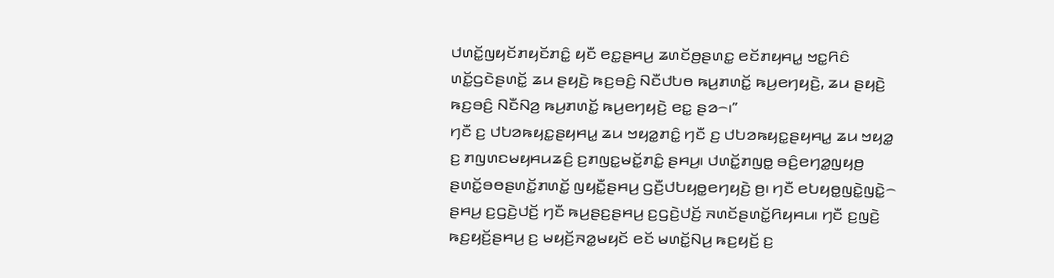ꤓꤛꤢꤩ꤭ꤜꤟꤢꤩꤊꤟꤢꤩꤊꤢꤨ꤭ ꤟꤢꤪ ꤕꤢ꤭ꤔꤌꤣ꤬ ꤘꤛꤢꤩꤥ꤬ꤔꤛꤢ꤭ ꤕꤢꤩꤊꤟꤌꤣ꤭ ꤠꤢ꤭ꤖꤢꤨ ꤛꤢꤩ꤭ꤞꤢꤧꤔꤛꤢꤩ꤭ ꤘꤣ ꤔꤟꤢꤧ꤬ ꤒꤢ꤬ꤋꤢꤨ꤬ ꤡꤢꤪꤓꤝꤥ ꤒꤣ꤬ꤊꤛꤢꤩ꤭ ꤒꤣ꤬ꤕꤚꤟꤢꤧ꤬, ꤘꤣ ꤔꤟꤢꤧ꤬ ꤒꤢ꤬ꤋꤢꤨ꤬ ꤡꤢꤪꤡꤤ꤬ ꤒꤣ꤬ꤊꤛꤢꤩ꤭ ꤒꤣ꤬ꤕꤚꤟꤢꤧ꤬ ꤕꤢ꤭ ꤔꤤ꤮꤯”
ꤚꤢꤪ ꤢ꤬ ꤓꤝꤤꤒꤟꤢ꤭ꤔꤟꤌꤣ꤭ ꤘꤣ ꤠꤟꤤ꤭ꤊꤢꤨ꤭ ꤚꤢꤪ ꤢ꤬ ꤓꤝꤤꤒꤟꤢ꤭ꤔꤟꤌꤣ꤭ ꤘꤣ ꤠꤟꤤ꤭ ꤢ꤬ ꤊꤜꤛꤢꤗꤟꤌꤣꤘꤢꤨ꤬ ꤢ꤬ꤊꤜꤢ꤭ꤗꤢꤩ꤭ꤊꤢꤨ꤭ ꤔꤌꤣ꤬꤯ ꤓꤛꤢꤩ꤭ꤊꤜꤥ꤭ ꤋꤢꤨ꤬ꤕꤚꤤ꤭ꤜꤟꤥ꤬ ꤔꤛꤢꤩ꤭ꤋꤥꤔꤛꤢꤩ꤭ꤊꤛꤢꤩ꤭ ꤜꤟꤢꤪ꤭ꤔꤌꤣ꤬ ꤞꤢꤪ꤬ꤓꤝꤟꤥ꤭ꤕꤚꤟꤢꤧ꤬ ꤥ꤬꤯ ꤚꤢꤪ ꤕꤝꤟꤥ꤭ꤜꤢꤧ꤭ꤜꤢꤧ꤭꤮ ꤔꤌꤣ꤬ ꤢ꤬ꤞꤢꤧ꤬ꤓꤢꤩ꤬ ꤚꤢꤪ ꤒꤣ꤬ꤔꤢ꤬ꤔꤌꤣ꤬ ꤢ꤬ꤞꤢꤧ꤬ꤓꤢꤩ꤬ ꤏꤛꤢꤩꤔꤛꤢꤩ꤭ꤖꤟꤌꤣ꤯ ꤚꤢꤪ ꤢ꤬ꤜꤢꤧ꤬ ꤒꤢ꤬ꤟꤢꤩ꤬ꤔꤌꤣ꤬ ꤢ꤬ ꤗꤟꤢꤩ꤬ꤏꤤ꤭ꤗꤟꤢꤩ ꤕꤢꤩ ꤗꤛꤢꤩ꤭ꤡꤣ꤬ ꤒꤢ꤬ꤟꤢꤩ꤬ ꤢ꤬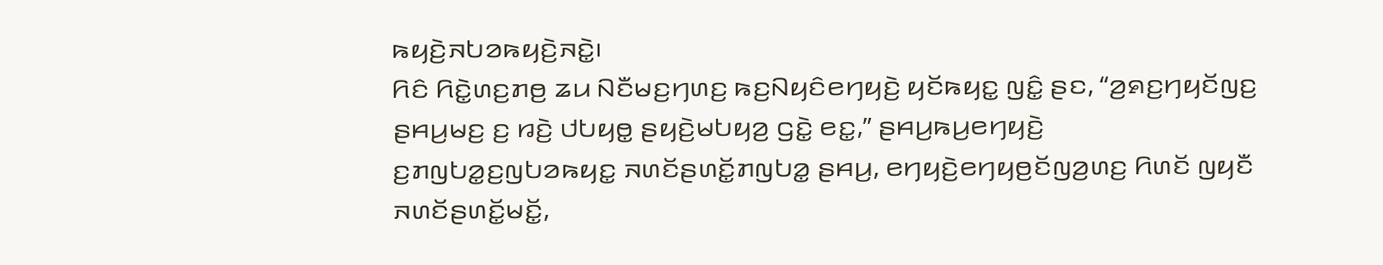ꤒꤟꤢꤧ꤬ꤏꤝꤤꤒꤟꤢꤧ꤬ꤏꤢꤧ꤭꤯
ꤖꤢꤨ ꤖꤢꤧ꤭ꤛꤢ꤬ꤊꤥ꤬ ꤘꤣ ꤡꤢꤪꤗꤢ꤬ꤚꤛꤢ꤬ ꤒꤢ꤬ꤡꤟꤢꤨꤕꤚꤟꤢꤧ꤬ ꤟꤢꤩꤒꤟꤢ꤭ ꤜꤢꤨ꤭ ꤔꤢ, “ꤤ꤬ꤎꤢ꤬ꤚꤟꤢꤩꤜꤢ꤬ ꤔꤌꤣ꤬ꤗꤢ꤬ ꤢ꤬ ꤙꤢꤧ꤬ ꤓꤝꤟꤥ꤭ ꤔꤟꤢꤧ꤬ꤗꤝꤟꤤ꤬ ꤞꤢꤧ꤭ ꤕꤢ꤭,” ꤔꤌꤣ꤬ꤒꤣ꤬ꤕꤚꤟꤢꤧ꤬ ꤢ꤬ꤊꤜꤝꤤ꤭ꤢ꤬ꤜꤝꤤꤒꤟꤢ꤭ ꤏꤛꤢꤩꤔꤛꤢꤩ꤭ꤊꤜꤝꤤ꤭ ꤔꤌꤣ꤬, ꤕꤚꤟꤢꤧ꤬ꤕꤚꤟꤥ꤬ꤢꤩꤜꤤ꤬ꤛꤢ꤬ ꤖꤛꤢꤩ ꤜꤟꤢꤪ ꤏꤛꤢꤩꤔꤛꤢꤩ꤭ꤗꤢꤩ꤭,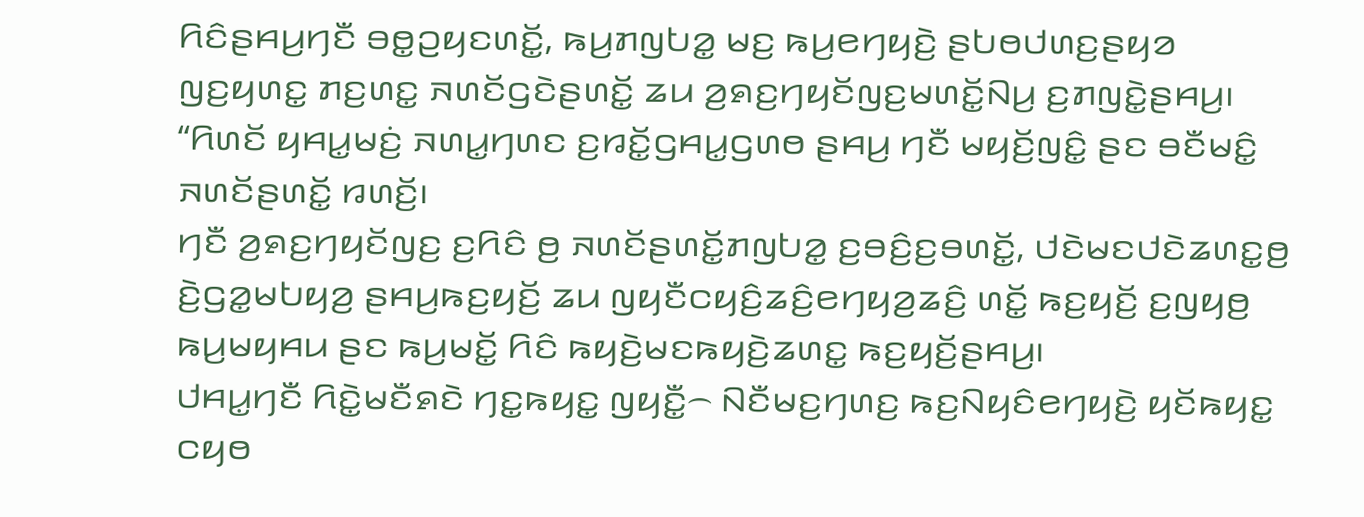ꤖꤢꤨꤔꤌꤣ꤬ꤚꤢꤪ ꤋꤥ꤭ꤑꤟꤢꤛꤢꤩ꤭, ꤒꤣ꤬ꤊꤜꤝꤤ꤭ ꤗꤢ꤬ ꤒꤣ꤬ꤕꤚꤟꤢꤧ꤬ ꤔꤝꤥꤓꤛꤢ꤬ꤔꤟꤤ ꤜꤢ꤬ꤟꤛꤢ꤭ ꤊꤢ꤬ꤛꤢ꤭ ꤏꤛꤢꤩꤞꤢꤧꤔꤛꤢꤩ꤭ ꤘꤣ ꤤ꤬ꤎꤢ꤬ꤚꤟꤢꤩꤜꤢ꤬ꤗꤛꤢꤩ꤭ꤡꤣ꤬ ꤢ꤬ꤊꤜꤢꤧ꤭ꤔꤌꤣ꤬꤯
“ꤖꤛꤢꤩ ꤟꤌꤣ꤭ꤗꤢꤦ꤬ ꤏꤛꤣ꤭ꤚꤛꤢ ꤢ꤬ꤙꤢꤩ꤭ꤞꤌꤣ꤭ꤞꤛꤥ ꤔꤌꤣ꤬ ꤚꤢꤪ ꤗꤟꤢꤩ꤬ꤜꤢꤨ꤭ ꤔꤢ ꤋꤢꤪꤗꤢꤨ꤭ ꤏꤛꤢꤩꤔꤛꤢꤩ꤭ ꤙꤛꤢꤩ꤬꤯
ꤚꤢꤪ ꤤ꤬ꤎꤢ꤬ꤚꤟꤢꤩꤜꤢ꤬ ꤢ꤬ꤖꤢꤨ ꤥ꤬ ꤏꤛꤢꤩꤔꤛꤢꤩ꤭ꤊꤜꤝꤤ꤭ ꤢ꤬ꤋꤢꤨ꤬ꤢ꤬ꤋꤛꤢꤩ꤭, ꤓꤢꤧꤗꤢꤓꤢꤧꤘꤛꤢ꤭ꤥ꤬ ꤢꤧ꤬ꤞꤤ꤭ꤗꤝꤟꤤ꤬ ꤔꤌꤣ꤬ꤒꤢ꤬ꤟꤢꤩ꤬ ꤘꤣ ꤜꤟꤢꤪꤍꤟꤢꤨ꤬ꤘꤢꤨ꤬ꤕꤚꤟꤤ꤬ꤘꤢꤨ꤬ ꤛꤢꤩ꤭ ꤒꤢ꤬ꤟꤢꤩ꤬ ꤢ꤬ꤜꤟꤥ꤬ ꤒꤣ꤬ꤗꤟꤌꤣ ꤔꤢ ꤒꤣ꤬ꤗꤢꤩ꤭ ꤖꤢꤨ ꤒꤟꤢꤧ꤬ꤗꤢꤒꤟꤢꤧ꤬ꤘꤛꤢ꤭ ꤒꤢ꤬ꤟꤢꤩ꤬ꤔꤌꤣ꤬꤯
ꤓꤌꤣ꤭ꤚꤢꤪ ꤖꤢꤧ꤭ꤗꤢꤪꤎꤢꤧ ꤚꤢ꤭ꤒꤟꤢ꤭ ꤜꤟꤢꤪ꤭꤮ ꤡꤢꤪꤗꤢ꤬ꤚꤛꤢ꤬ ꤒꤢ꤬ꤡꤟꤢꤨꤕꤚꤟꤢꤧ꤬ ꤟꤢꤩꤒꤟꤢ꤭ ꤍꤟꤥ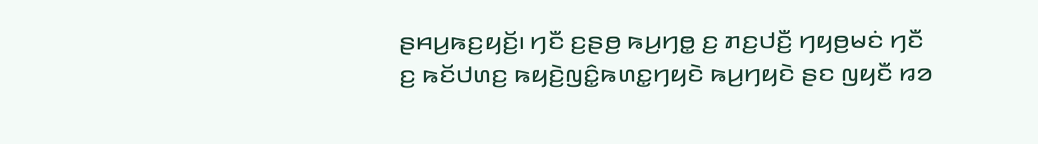ꤔꤌꤣ꤬ꤒꤢ꤬ꤟꤢꤩ꤬꤯ ꤚꤢꤪ ꤢ꤬ꤔꤥ꤬ ꤒꤣ꤬ꤚꤥ꤭ ꤢ꤬ ꤊꤢ꤬ꤓꤢꤪ꤬ ꤚꤟꤥ꤬ꤗꤢꤦ ꤚꤢꤪ ꤢ꤬ ꤒꤢꤩꤓꤛꤢ꤬ ꤒꤟꤢꤧ꤬ꤜꤢꤨ꤭ꤒꤛꤢ꤭ꤚꤟꤢꤧ ꤒꤣ꤬ꤚꤟꤢꤧ ꤔꤢ ꤜꤟꤢꤪ ꤙꤤ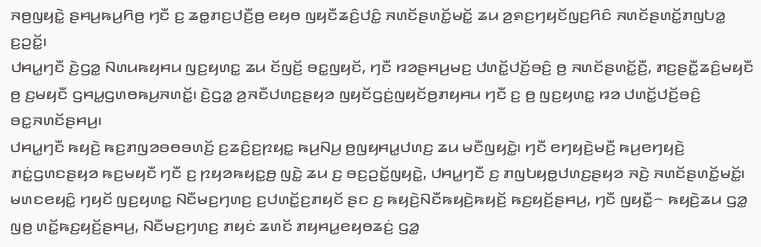ꤏꤥ꤬ꤜꤟꤢꤧ꤭ ꤔꤌꤣ꤬ꤒꤣ꤬ꤖꤥ꤬ ꤚꤢꤪ ꤢ꤬ ꤘꤥ꤭ꤊꤢ꤬ꤓꤢꤪ꤬ꤥ꤬ ꤕꤟꤥ ꤜꤟꤢꤪꤘꤢꤨ꤬ꤓꤢꤨ꤭ ꤏꤛꤢꤩꤔꤛꤢꤩ꤭ꤗꤢꤩ꤭ ꤘꤣ ꤤ꤬ꤎꤢ꤬ꤚꤟꤢꤩꤜꤢ꤬ꤖꤢꤨ ꤏꤛꤢꤩꤔꤛꤢꤩ꤭ꤊꤜꤝꤤ꤭ ꤢ꤬ꤑꤢꤩ꤭꤯
ꤓꤌꤣ꤭ꤚꤢꤪ ꤢꤧ꤬ꤞꤤ꤭ ꤡꤛꤣꤒꤟꤌꤣ ꤜꤢ꤬ꤟꤛꤢ꤭ ꤘꤣ ꤢꤩꤜꤢꤩ꤬ ꤋꤢ꤭ꤜꤟꤢꤩ, ꤚꤢꤪ ꤙꤤꤔꤌꤣ꤬ꤗꤢ꤬ ꤓꤛꤢꤩ꤭ꤓꤢꤩ꤬ꤋꤢꤨ꤬ ꤥ꤬ ꤏꤛꤢꤩꤔꤛꤢꤩ꤭ꤢꤪ꤬, ꤊꤢ꤬ꤔꤢꤪ꤭ꤘꤢꤨ꤬ꤗꤟꤢꤪ ꤥ꤬ ꤢ꤬ꤗꤟꤢꤪ ꤞꤌꤣ꤭ꤞꤛꤥꤒꤣ꤬ꤏꤛꤢꤩ꤭꤯ ꤢꤧ꤬ꤞꤤ꤭ ꤤ꤬ꤏꤢꤪꤓꤛꤢ꤬ꤔꤟꤤ ꤜꤟꤢꤩꤞꤢꤦ꤬ꤜꤟꤢꤩꤥ꤬ꤊꤟꤌꤣ ꤚꤢꤪ ꤢ꤬ ꤥ꤬ ꤜꤢ꤬ꤟꤛꤢ꤭ ꤙꤤ ꤓꤛꤢꤩ꤭ꤓꤢꤩ꤬ꤋꤢꤨ꤬ ꤋꤢ꤭ꤏꤛꤢꤩꤔꤌꤣ꤬꤯
ꤓꤌꤣ꤭ꤚꤢꤪ ꤒꤟꤢꤧ꤬ ꤒꤢ꤬ꤊꤜꤤꤋꤥꤋꤛꤢꤩ꤬ ꤢ꤬ꤘꤢꤨ꤬ꤢ꤬ꤐꤟꤢ꤭ ꤒꤣ꤬ꤡꤣ꤬ ꤥ꤬ꤜꤟꤌꤣ꤭ꤓꤛꤢ꤬ ꤘꤣ ꤗꤢꤪꤜꤟꤢꤧ꤭꤯ ꤚꤢꤪ ꤕꤚꤟꤢꤧ꤬ꤗꤢꤪ꤬ ꤒꤣ꤬ꤕꤚꤟꤢꤧ꤬ ꤊꤢꤦ꤭ꤞꤛꤢꤔꤟꤤ ꤒꤢ꤬ꤗꤟꤢꤪ ꤚꤢꤪ ꤢ꤬ ꤐꤟꤤꤒꤟꤢ꤭ꤥ꤬ ꤜꤢꤧ꤭ ꤘꤣ ꤢ꤬ ꤋꤢ꤬ꤑꤢꤩ꤭ꤜꤟꤢꤧ꤭, ꤓꤌꤣ꤭ꤚꤢꤪ ꤢ꤬ ꤊꤜꤝꤟꤥ꤭ꤓꤛꤢ꤬ꤔꤟꤤ ꤏꤢꤧ꤬ ꤏꤛꤢꤩꤔꤛꤢꤩ꤭ꤗꤢꤩ꤭꤯
ꤗꤛꤢꤕꤟꤢꤨ꤭ ꤚꤟꤢꤩ ꤜꤢ꤬ꤟꤛꤢ꤭ ꤡꤢꤪꤗꤢ꤬ꤚꤛꤢ꤬ ꤢ꤬ꤓꤛꤢꤩ꤭ꤢ꤬ꤊꤟꤢꤩ ꤔꤢ ꤢ꤬ ꤒꤟꤢꤧ꤬ꤡꤢꤪꤒꤟꤢꤧ꤬ꤒꤟꤢꤩ꤬ ꤒꤢ꤬ꤟꤢꤩ꤬ꤔꤌꤣ꤬, ꤚꤢꤪ ꤜꤟꤢꤪ꤭꤮ ꤒꤟꤢꤧ꤬ꤘꤣ ꤞꤤ꤭ ꤜꤥ꤬ ꤛꤢꤩ꤭ꤒꤢ꤬ꤟꤢꤩ꤬ꤔꤌꤣ꤬, ꤡꤢꤪꤗꤢ꤬ꤚꤛꤢ꤬ ꤊꤟꤢꤦ ꤘꤛꤢꤩ ꤊꤟꤌꤣ꤭ꤕꤟꤥꤘꤢꤦ꤬ ꤞꤤ꤭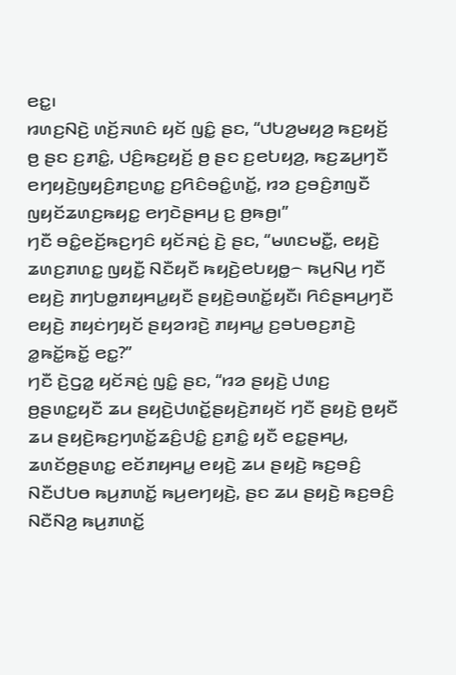ꤕꤢ꤭꤯
ꤙꤛꤢ꤬ꤡꤢꤧ꤬ ꤛꤢꤩ꤬ꤏꤛꤢꤨ ꤟꤢꤩ ꤜꤢꤨ꤭ ꤔꤢ, “ꤓꤝꤤ꤬ꤗꤟꤤ꤬ ꤒꤢ꤬ꤟꤢꤩ꤬ ꤥ꤬ ꤔꤢ ꤢ꤬ꤊꤢꤨ꤭, ꤓꤢꤨ꤬ꤒꤢ꤬ꤟꤢꤩ꤬ ꤥ꤬ ꤔꤢ ꤢ꤬ꤕꤝꤟꤤ꤬, ꤒꤢ꤬ꤘꤣ꤬ꤚꤢꤪ ꤕꤚꤟꤢꤧ꤬ꤜꤟꤢꤨ꤬ꤊꤢ꤬ꤛꤢ꤭ ꤢ꤬ꤖꤢꤨꤋꤢꤨ꤭ꤛꤢꤩ꤭, ꤙꤤ ꤢ꤬ꤋꤢꤨ꤬ꤊꤜꤢꤪ ꤜꤟꤢꤩꤘꤛꤢ꤬ꤒꤟꤢ꤭ ꤕꤚꤢꤧꤔꤌꤣ꤬ ꤢ꤬ ꤥ꤬ꤒꤥ꤬꤯”
ꤚꤢꤪ ꤋꤢꤨ꤭ꤕꤢꤩ꤬ꤒꤢ꤬ꤚꤢꤨ ꤟꤢꤩꤏꤢꤦ꤬ ꤢꤧ꤬ ꤔꤢ, “ꤗꤛꤢꤗꤢꤪ꤭, ꤕꤟꤢꤧ꤬ ꤘꤛꤢ꤬ꤊꤛꤢ꤭ ꤜꤟꤢꤪ꤭ ꤡꤢꤪꤟꤢꤪ ꤒꤟꤢꤧ꤬ꤕꤝꤟꤥ꤭꤮ ꤒꤣ꤬ꤡꤣ꤬ ꤚꤢꤪ ꤕꤟꤢꤧ꤬ ꤊꤚꤝꤥ꤭ꤊꤟꤌꤣ꤭ꤟꤢꤪ ꤔꤟꤢꤧ꤬ꤋꤛꤢꤩ꤭ꤟꤢꤪ꤯ ꤖꤢꤨꤔꤌꤣ꤬ꤚꤢꤪ ꤕꤟꤢꤧ꤬ ꤊꤟꤢꤦꤚꤟꤢꤩ ꤔꤟꤤꤙꤢꤧ꤬ ꤊꤟꤌꤣ꤭ ꤢ꤬ꤋꤝꤥꤢ꤬ꤊꤢꤧ꤬ ꤤ꤭ꤒꤢꤩ꤭ꤒꤢꤩ꤭ ꤕꤢ꤭?”
ꤚꤢꤪ ꤢꤧ꤬ꤞꤤ꤭ ꤟꤢꤩꤏꤢꤦ꤬ ꤜꤢꤨ꤭ ꤔꤢ, “ꤙꤤ ꤔꤟꤢꤧ꤬ ꤓꤛꤢ꤬ ꤥ꤬ꤔꤛꤢ꤭ꤟꤢꤪ ꤘꤣ ꤔꤟꤢꤧ꤬ꤓꤛꤢꤩ꤭ꤔꤟꤢꤧ꤬ꤊꤟꤢꤩ ꤚꤢꤪ ꤔꤟꤢꤧ꤬ ꤥ꤬ꤟꤢꤪ ꤘꤣ ꤔꤟꤢꤧ꤬ꤒꤢ꤬ꤚꤛꤢꤩ꤭ꤘꤢꤨ꤬ꤓꤢꤨ꤭ ꤢ꤬ꤊꤢꤨ꤭ ꤟꤢꤪ ꤕꤢ꤭ꤔꤌꤣ꤬, ꤘꤛꤢꤩꤥ꤬ꤔꤛꤢ꤭ ꤕꤢꤩꤊꤟꤌꤣ꤭ ꤕꤟꤢꤧ꤬ ꤘꤣ ꤔꤟꤢꤧ꤬ ꤒꤢ꤬ꤋꤢꤨ꤬ ꤡꤢꤪꤓꤝꤥ ꤒꤣ꤬ꤊꤛꤢꤩ꤭ ꤒꤣ꤬ꤕꤚꤟꤢꤧ꤬, ꤔꤢ ꤘꤣ ꤔꤟꤢꤧ꤬ ꤒꤢ꤬ꤋꤢꤨ꤬ ꤡꤢꤪꤡꤤ꤬ ꤒꤣ꤬ꤊꤛꤢꤩ꤭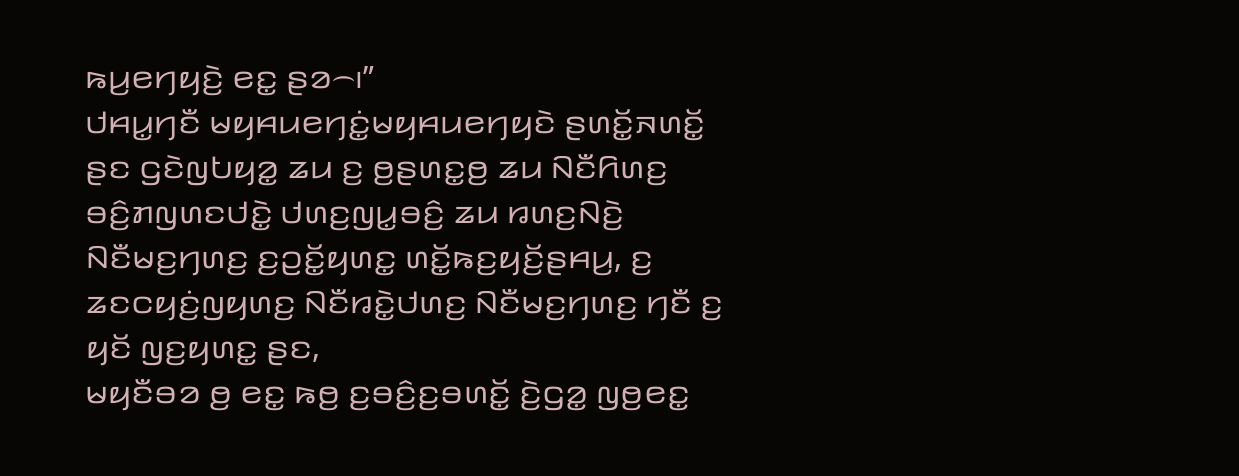ꤒꤣ꤬ꤕꤚꤟꤢꤧ꤬ ꤕꤢ꤭ ꤔꤤ꤮꤯”
ꤓꤌꤣ꤭ꤚꤢꤪ ꤗꤟꤌꤣꤕꤚꤢꤦ꤭ꤗꤟꤌꤣꤕꤚꤟꤢꤧ ꤔꤛꤢꤩ꤭ꤏꤛꤢꤩ꤭ ꤔꤢ ꤞꤢꤧꤜꤝꤟꤤ꤭ ꤘꤣ ꤢ꤬ ꤥ꤬ꤔꤛꤢ꤭ꤥ꤬ ꤘꤣ ꤡꤢꤪꤖꤛꤢ꤬ ꤋꤢꤨ꤬ꤊꤜꤛꤢꤓꤢꤧ꤭ ꤓꤛꤢ꤬ꤜꤣ꤭ꤋꤢꤨ꤬ ꤘꤣ ꤙꤛꤢ꤬ꤡꤢꤧ꤬ ꤡꤢꤪꤗꤢ꤬ꤚꤛꤢ꤬ ꤢ꤬ꤑꤢꤩ꤭ꤟꤛꤢ꤭ ꤛꤢꤩ꤭ꤒꤢ꤬ꤟꤢꤩ꤬ꤔꤌꤣ꤬, ꤢ꤬ ꤘꤢꤍꤟꤢꤦ꤬ꤜꤟꤛꤢ꤬ ꤡꤢꤪꤙꤢꤧ꤭ꤓꤛꤢ꤬ ꤡꤢꤪꤗꤢ꤬ꤚꤛꤢ꤬ ꤚꤢꤪ ꤢ꤬ ꤟꤢꤩ ꤜꤢ꤬ꤟꤛꤢ꤭ ꤔꤢ,
ꤗꤟꤢꤪꤋꤤ ꤥ꤬ ꤕꤢ꤭ ꤒꤥ꤬ ꤢ꤬ꤋꤢꤨ꤬ꤢ꤬ꤋꤛꤢꤩ꤭ ꤢꤧ꤬ꤞꤤ꤭ ꤜꤥ꤬ꤕꤢ꤭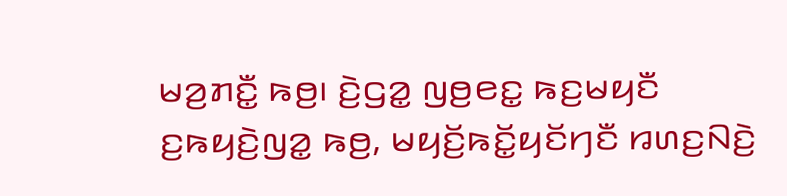ꤗꤤ꤬ꤊꤢꤪ꤭ ꤒꤥ꤬꤯ ꤢꤧ꤬ꤞꤤ꤭ ꤜꤥ꤬ꤕꤢ꤭ ꤒꤢ꤬ꤗꤟꤢꤪ ꤢ꤬ꤒꤟꤢꤧ꤬ꤜꤤ꤭ ꤒꤥ꤬, ꤗꤟꤢꤩ꤬ꤒꤢꤩ꤭ꤟꤢꤩꤚꤢꤪ ꤙꤛꤢ꤬ꤡꤢꤧ꤬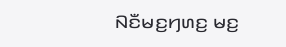ꤡꤢꤪꤗꤢ꤬ꤚꤛꤢ꤬ ꤗꤢ꤬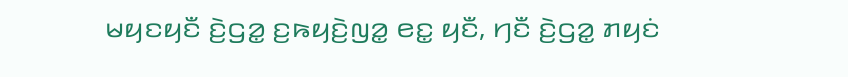ꤗꤟꤢꤟꤢꤪ ꤢꤧ꤬ꤞꤤ꤭ ꤢ꤬ꤒꤟꤢꤧ꤬ꤜꤤ꤭ ꤕꤢ꤭ ꤟꤢꤪ, ꤚꤢꤪ ꤢꤧ꤬ꤞꤤ꤭ ꤊꤟꤢꤦ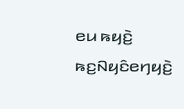ꤕꤣ ꤒꤟꤢꤧ꤬ ꤒꤢ꤬ꤡꤟꤢꤨꤕꤚꤟꤢꤧ꤬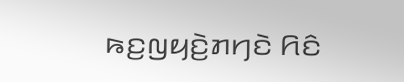ꤒꤢ꤬ꤜꤟꤢꤧ꤬ꤊꤚꤢꤧ ꤖꤢꤨ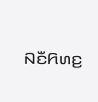ꤡꤢꤪꤖꤛꤢ꤬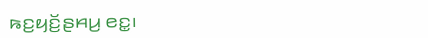ꤒꤢ꤬ꤟꤢꤩ꤬ꤔꤌꤣ꤬ ꤕꤢ꤭꤯